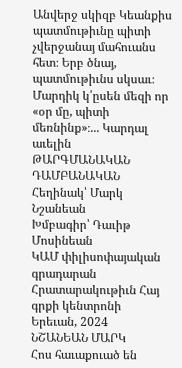Անվերջ սկիզբ Կեանքիս պատմութիւնը պիտի չվերջանայ մահուանս հետ։ Երբ ծնայ, պատմութիւնս սկսաւ։ Մարդիկ կ՛ըսեն մեզի որ «օր մը, պիտի մեռնինք»։... Կարդալ աւելին
ԹԱՐԳՄԱՆԱԿԱՆ ԴԱՄԲԱՆԱԿԱՆ
Հեղինակ՝ Մարկ Նշանեան
Խմբագիր՝ Դաւիթ Մոսինեան
ԿԱՄ փիլիսոփայական գրադարան
Հրատարակութիւն Հայ գրքի կենտրոնի
Երեւան, 2024
ՆՇԱՆԵԱՆ ՄԱՐԿ
Հոս հաւաքուած են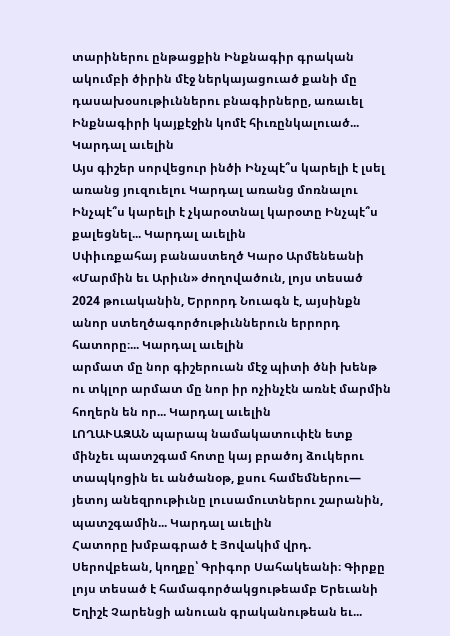տարիներու ընթացքին Ինքնագիր գրական ակումբի ծիրին մէջ ներկայացուած քանի մը դասախօսութիւններու բնագիրները, առաւել Ինքնագիրի կայքէջին կոմէ հիւռընկալուած... Կարդալ աւելին
Այս գիշեր սորվեցուր ինծի Ինչպէ՞ս կարելի է լսել առանց յուզուելու Կարդալ առանց մոռնալու Ինչպէ՞ս կարելի է չկարօտնալ կարօտը Ինչպէ՞ս քալեցնել... Կարդալ աւելին
Սփիւռքահայ բանաստեղծ Կարօ Արմենեանի «Մարմին եւ Արիւն» ժողովածուն, լոյս տեսած 2024 թուականին, Երրորդ Նուագն է, այսինքն անոր ստեղծագործութիւններուն երրորդ հատորը։... Կարդալ աւելին
արմատ մը նոր գիշերուան մէջ պիտի ծնի խենթ ու տկլոր արմատ մը նոր իր ոչինչէն առնէ մարմին հողերն են որ... Կարդալ աւելին
ԼՈՂԱՒԱԶԱՆ պարապ նամակատուփէն ետք մինչեւ պատշգամ հոտը կայ բրածոյ ձուկերու տապկոցին եւ անծանօթ, քսու համեմներու— յետոյ անեզրութիւնը լուսամուտներու շարանին, պատշգամին... Կարդալ աւելին
Հատորը խմբագրած է Յովակիմ վրդ. Սերովբեան, կողքը՝ Գրիգոր Սահակեանի։ Գիրքը լոյս տեսած է համագործակցութեամբ Երեւանի Եղիշէ Չարենցի անուան գրականութեան եւ...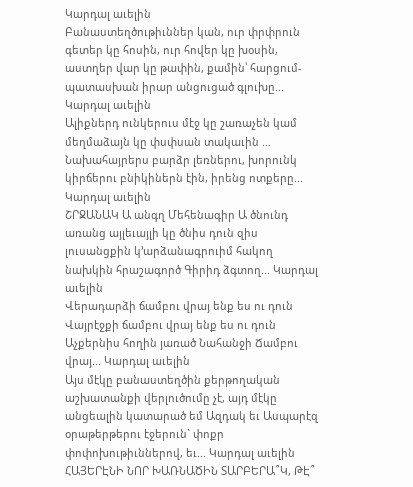Կարդալ աւելին
Բանաստեղծութիւններ կան, ուր փրփրուն գետեր կը հոսին, ուր հովեր կը խօսին, աստղեր վար կը թափին, քամին՝ հարցում-պատասխան իրար անցուցած գլուխը... Կարդալ աւելին
Ալիքներդ ունկերուս մէջ կը շառաչեն կամ մեղմաձայն կը փսփսան տակաւին … Նախահայրերս բարձր լեռներու, խորունկ կիրճերու բնիկիներն էին, իրենց ոտքերը... Կարդալ աւելին
ՇՐՋԱՆԱԿ Ա անգղ Մեհենագիր Ա ծնունդ առանց այլեւայլի կը ծնիս դուն զիս լուսանցքին կ’արձանագրուիմ հակող նախկին հրաշագործ Գիրիդ ձգտող... Կարդալ աւելին
Վերադարձի ճամբու վրայ ենք ես ու դուն Վայրէջքի ճամբու վրայ ենք ես ու դուն Աչքերնիս հողին յառած Նահանջի Ճամբու վրայ... Կարդալ աւելին
Այս մէկը բանաստեղծին քերթողական աշխատանքի վերլուծումը չէ, այդ մէկը անցեալին կատարած եմ Ազդակ եւ Ասպարէզ օրաթերթերու էջերուն` փոքր փոփոխութիւններով, եւ... Կարդալ աւելին
ՀԱՅԵՐԷՆԻ ՆՈՐ ԽԱՌՆԱԾԻՆ ՏԱՐԲԵՐԱ՞Կ, ԹԷ՞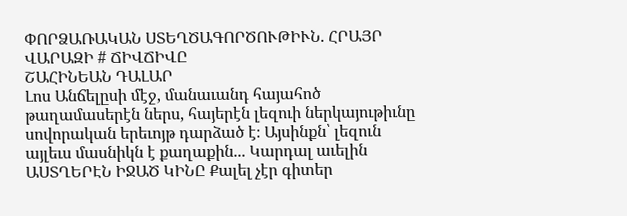ՓՈՐՁԱՌԱԿԱՆ ՍՏԵՂԾԱԳՈՐԾՈՒԹԻՒՆ. ՀՐԱՅՐ ՎԱՐԱԶԻ # ՃԻՎՃԻՎԸ
ՇԱՀԻՆԵԱՆ ԴԱԼԱՐ
Լոս Անճելըսի մէջ, մանաւանդ հայահոծ թաղամասերէն ներս, հայերէն լեզուի ներկայութիւնը սովորական երեւոյթ դարձած է։ Այսինքն՝ լեզուն այլեւս մասնիկն է քաղաքին... Կարդալ աւելին
ԱՍՏՂԵՐԷՆ ԻՋԱԾ ԿԻՆԸ Քալել չէր գիտեր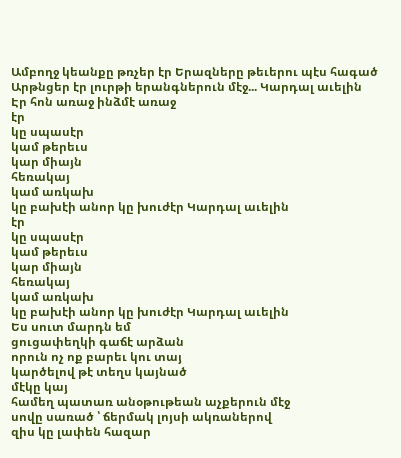Ամբողջ կեանքը թռչեր էր Երազները թեւերու պէս հագած Արթնցեր էր լուրթի երանգներուն մէջ... Կարդալ աւելին
Էր հոն առաջ ինձմէ առաջ
էր
կը սպասէր
կամ թերեւս
կար միայն
հեռակայ
կամ առկախ
կը բախէի անոր կը խուժէր Կարդալ աւելին
էր
կը սպասէր
կամ թերեւս
կար միայն
հեռակայ
կամ առկախ
կը բախէի անոր կը խուժէր Կարդալ աւելին
Ես սուտ մարդն եմ
ցուցափեղկի գաճէ արձան
որուն ոչ ոք բարեւ կու տայ
կարծելով թէ տեղս կայնած
մէկը կայ
համեղ պատառ անօթութեան աչքերուն մէջ
սովը սառած ՝ ճերմակ լոյսի ակռաներով
զիս կը լափեն հազար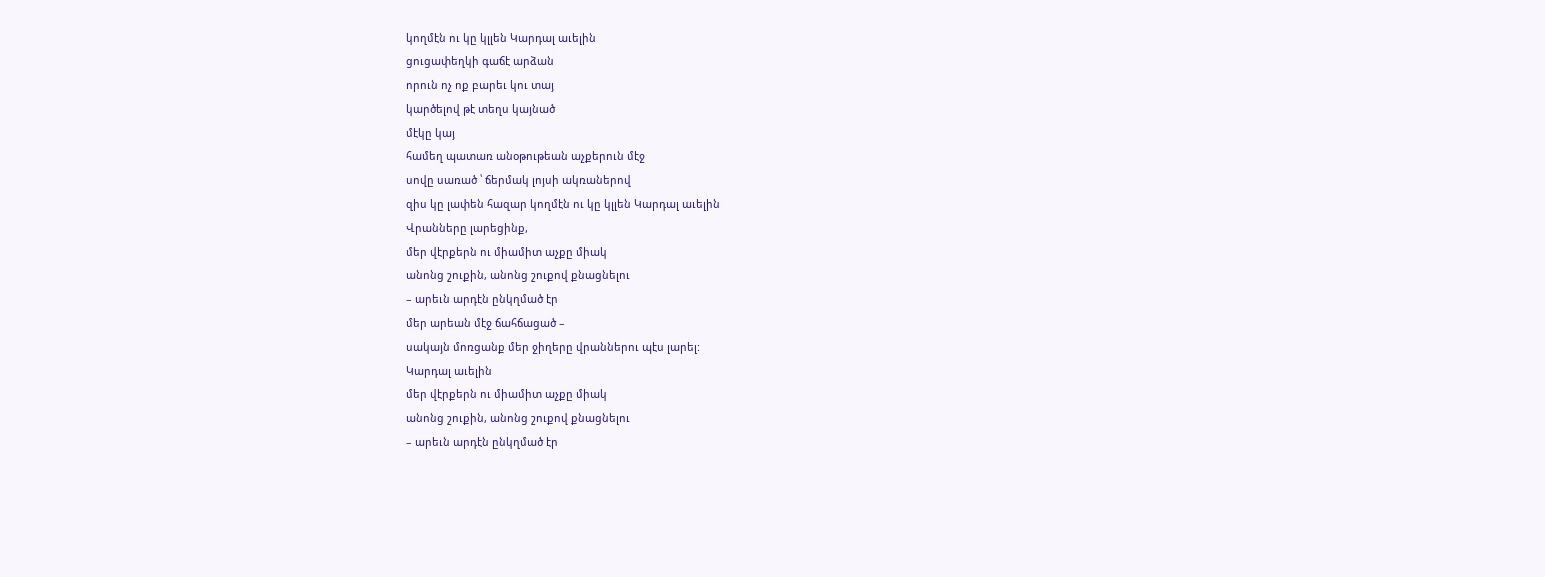կողմէն ու կը կլլեն Կարդալ աւելին
ցուցափեղկի գաճէ արձան
որուն ոչ ոք բարեւ կու տայ
կարծելով թէ տեղս կայնած
մէկը կայ
համեղ պատառ անօթութեան աչքերուն մէջ
սովը սառած ՝ ճերմակ լոյսի ակռաներով
զիս կը լափեն հազար կողմէն ու կը կլլեն Կարդալ աւելին
Վրանները լարեցինք,
մեր վէրքերն ու միամիտ աչքը միակ
անոնց շուքին, անոնց շուքով քնացնելու
– արեւն արդէն ընկղմած էր
մեր արեան մէջ ճահճացած –
սակայն մոռցանք մեր ջիղերը վրաններու պէս լարել:
Կարդալ աւելին
մեր վէրքերն ու միամիտ աչքը միակ
անոնց շուքին, անոնց շուքով քնացնելու
– արեւն արդէն ընկղմած էր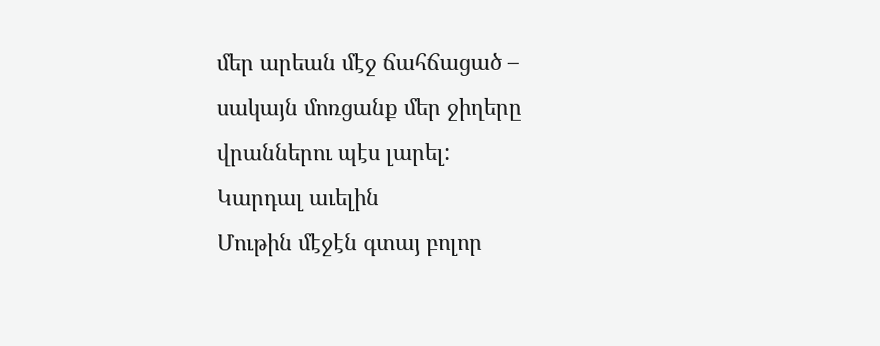մեր արեան մէջ ճահճացած –
սակայն մոռցանք մեր ջիղերը վրաններու պէս լարել:
Կարդալ աւելին
Մութին մէջէն գտայ բոլոր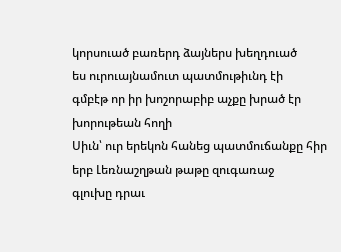կորսուած բառերդ ձայներս խեղդուած
ես ուրուայնամուտ պատմութիւնդ էի
գմբէթ որ իր խոշորաբիբ աչքը խրած էր խորութեան հողի
Սիւն՝ ուր երեկոն հանեց պատմուճանքը հիր
երբ Լեռնաշղթան թաթը զուգառաջ
գլուխը դրաւ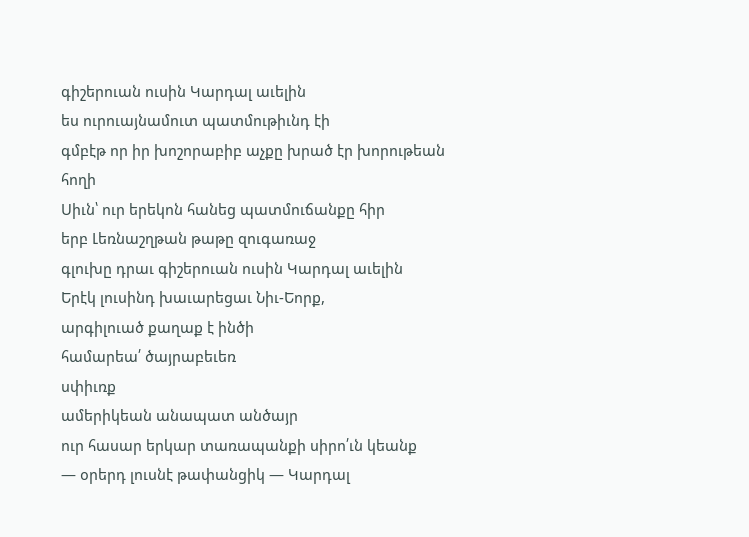գիշերուան ուսին Կարդալ աւելին
ես ուրուայնամուտ պատմութիւնդ էի
գմբէթ որ իր խոշորաբիբ աչքը խրած էր խորութեան հողի
Սիւն՝ ուր երեկոն հանեց պատմուճանքը հիր
երբ Լեռնաշղթան թաթը զուգառաջ
գլուխը դրաւ գիշերուան ուսին Կարդալ աւելին
Երէկ լուսինդ խաւարեցաւ Նիւ-Եորք,
արգիլուած քաղաք է ինծի
համարեա՛ ծայրաբեւեռ
սփիւռք
ամերիկեան անապատ անծայր
ուր հասար երկար տառապանքի սիրո՛ւն կեանք
— օրերդ լուսնէ թափանցիկ — Կարդալ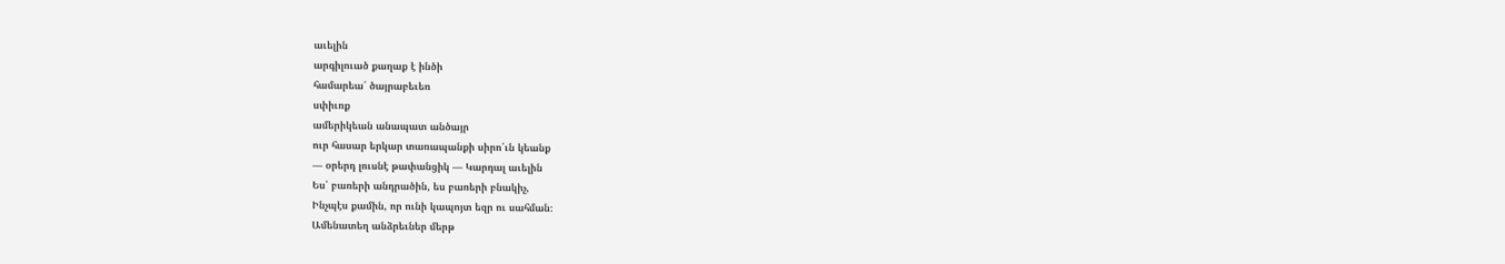աւելին
արգիլուած քաղաք է ինծի
համարեա՛ ծայրաբեւեռ
սփիւռք
ամերիկեան անապատ անծայր
ուր հասար երկար տառապանքի սիրո՛ւն կեանք
— օրերդ լուսնէ թափանցիկ — Կարդալ աւելին
Ես՝ բառերի անդրածին, ես բառերի բնակիչ,
Ինչպէս քամին, որ ունի կապոյտ եզր ու սահման։
Ամենատեղ անձրեւներ մերթ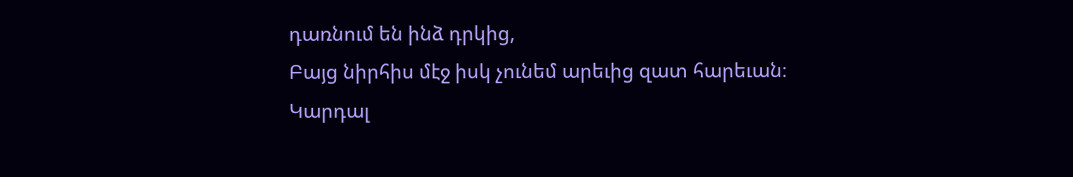դառնում են ինձ դրկից,
Բայց նիրհիս մէջ իսկ չունեմ արեւից զատ հարեւան։
Կարդալ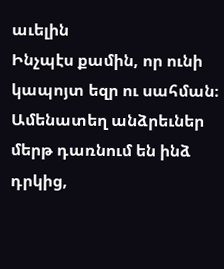աւելին
Ինչպէս քամին, որ ունի կապոյտ եզր ու սահման։
Ամենատեղ անձրեւներ մերթ դառնում են ինձ դրկից,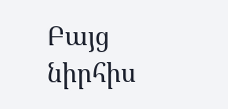Բայց նիրհիս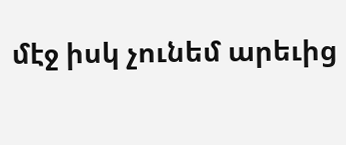մէջ իսկ չունեմ արեւից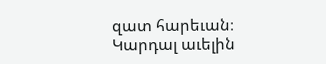զատ հարեւան։
Կարդալ աւելին